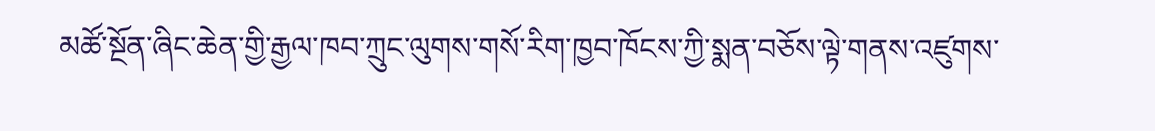མཚོ་སྔོན་ཞིང་ཆེན་གྱི་རྒྱལ་ཁབ་ཀྲུང་ལུགས་གསོ་རིག་ཁྱབ་ཁོངས་ཀྱི་སྨན་བཅོས་ལྟེ་གནས་འཛུགས་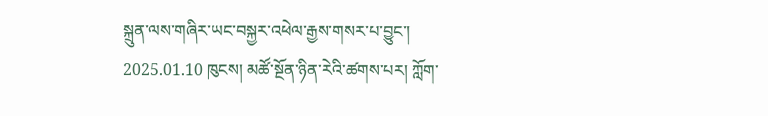སྐྲུན་ལས་གཞིར་ཡང་བསྐྱར་འཕེལ་རྒྱས་གསར་པ་བྱུང་།
2025.01.10 ཁུངས། མཚོ་སྔོན་ཉིན་རེའི་ཚགས་པར། ཀློག་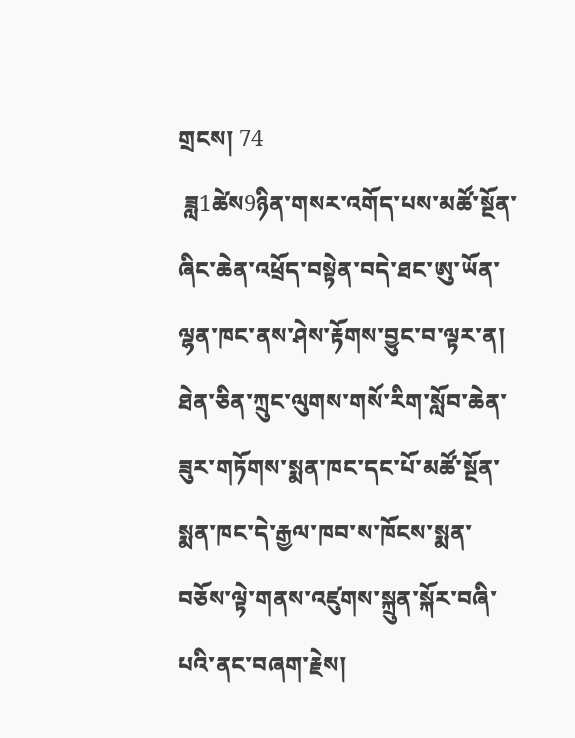གྲངས། 74
 ཟླ1ཚེས9ཉིན་གསར་འགོད་པས་མཚོ་སྔོན་ཞིང་ཆེན་འཕྲོད་བསྟེན་བདེ་ཐང་ཨུ་ཡོན་ལྷན་ཁང་ནས་ཤེས་རྟོགས་བྱུང་བ་ལྟར་ན། ཐེན་ཅིན་ཀྲུང་ལུགས་གསོ་རིག་སློབ་ཆེན་ཟུར་གཏོགས་སྨན་ཁང་དང་པོ་མཚོ་སྔོན་སྨན་ཁང་དེ་རྒྱལ་ཁབ་ས་ཁོངས་སྨན་བཅོས་ལྟེ་གནས་འཛུགས་སྐྲུན་སྐོར་བཞི་པའི་ནང་བཞག་རྗེས།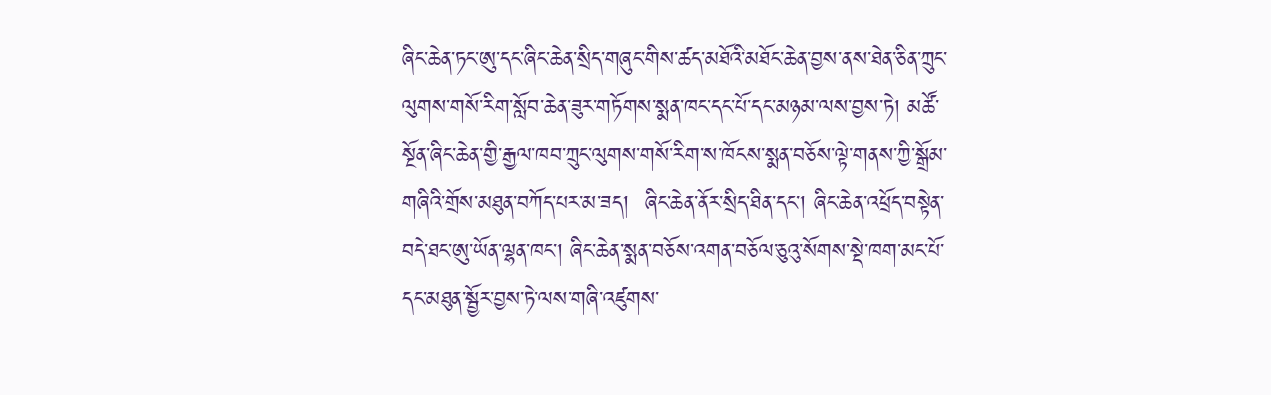ཞིང་ཆེན་ཏང་ཨུ་དང་ཞིང་ཆེན་སྲིད་གཞུང་གིས་ཚད་མཐོའི་མཐོང་ཆེན་བྱས་ནས་ཐེན་ཅིན་ཀྲུང་ལུགས་གསོ་རིག་སློབ་ཆེན་ཟུར་གཏོགས་སྨན་ཁང་དང་པོ་དང་མཉམ་ལས་བྱས་ཏེ། མཚོ་སྔོན་ཞིང་ཆེན་གྱི་རྒྱལ་ཁབ་ཀྲུང་ལུགས་གསོ་རིག་ས་ཁོངས་སྨན་བཅོས་ལྟེ་གནས་ཀྱི་སྒྲོམ་གཞིའི་གྲོས་མཐུན་བཀོད་པར་མ་ཟད།  ཞིང་ཆེན་ནོར་སྲིད་ཐིན་དང་། ཞིང་ཆེན་འཕྲོད་བསྟེན་བདེ་ཐང་ཨུ་ཡོན་ལྷན་ཁང་། ཞིང་ཆེན་སྨན་བཅོས་འགན་བཅོལ་ཅུའུ་སོགས་སྡེ་ཁག་མང་པོ་དང་མཐུན་སྦྱོར་བྱས་ཏེ་ལས་གཞི་འཛུགས་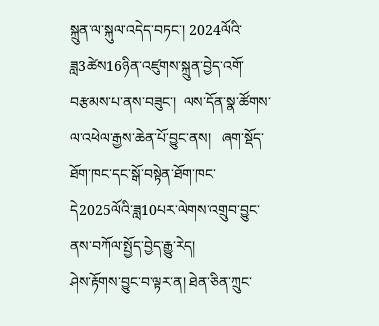སྐྲུན་ལ་སྐུལ་འདེད་བཏང་། 2024ལོའི་ཟླ3ཚེས16ཉིན་འཛུགས་སྐྲུན་བྱེད་འགོ་བརྩམས་པ་ནས་བཟུང་།  ལས་དོན་སྣ་ཚོགས་ལ་འཕེལ་རྒྱས་ཆེན་པོ་བྱུང་ནས།   ཞག་སྡོད་ཐོག་ཁང་དང་སྒོ་བསྟེན་ཐོག་ཁང་དེ2025ལོའི་ཟླ10པར་ལེགས་འགྲུབ་བྱུང་ནས་བཀོལ་སྤྱོད་བྱེད་རྒྱུ་རེད།
ཤེས་རྟོགས་བྱུང་བ་ལྟར་ན། ཐེན་ཅིན་ཀྲུང་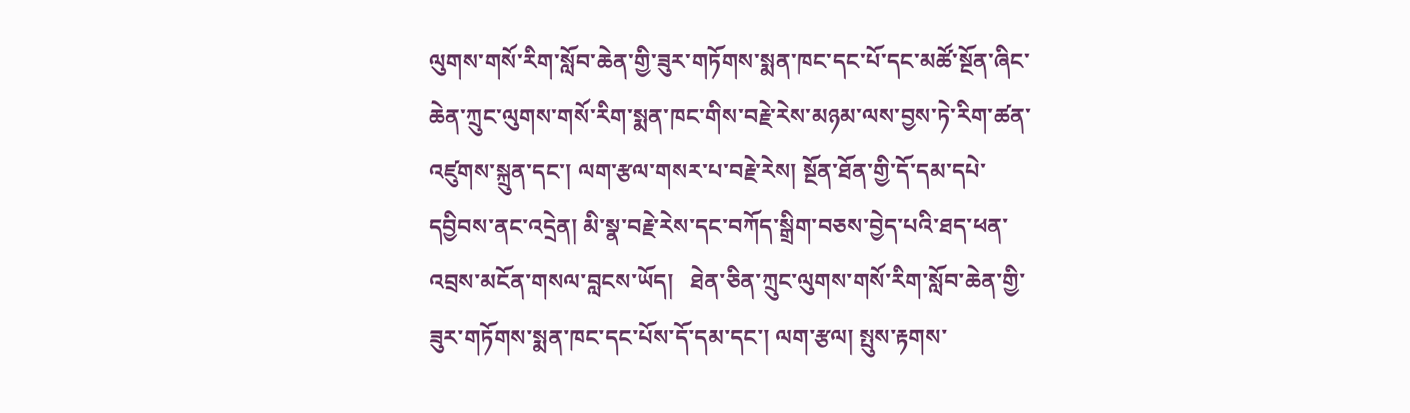ལུགས་གསོ་རིག་སློབ་ཆེན་གྱི་ཟུར་གཏོགས་སྨན་ཁང་དང་པོ་དང་མཚོ་སྔོན་ཞིང་ཆེན་ཀྲུང་ལུགས་གསོ་རིག་སྨན་ཁང་གིས་བརྗེ་རེས་མཉམ་ལས་བྱས་ཏེ་རིག་ཚན་འཛུགས་སྐྲུན་དང་། ལག་རྩལ་གསར་པ་བརྗེ་རེས། སྔོན་ཐོན་གྱི་དོ་དམ་དཔེ་དབྱིབས་ནང་འདྲེན། མི་སྣ་བརྗེ་རེས་དང་བཀོད་སྒྲིག་བཅས་བྱེད་པའི་ཐད་ཕན་འབྲས་མངོན་གསལ་བླངས་ཡོད།   ཐེན་ཅིན་ཀྲུང་ལུགས་གསོ་རིག་སློབ་ཆེན་གྱི་ཟུར་གཏོགས་སྨན་ཁང་དང་པོས་དོ་དམ་དང་། ལག་རྩལ། སྤུས་རྟགས་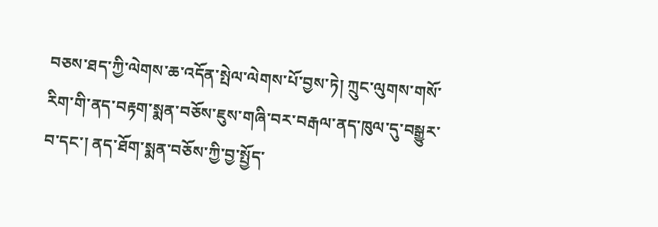བཅས་ཐད་ཀྱི་ལེགས་ཆ་འདོན་སྤེལ་ལེགས་པོ་བྱས་ཏེ། ཀྲུང་ལུགས་གསོ་རིག་གི་ནད་བརྟག་སྨན་བཅོས་ཇུས་གཞི་བར་བརྒལ་ནད་ཁུལ་དུ་བསྒྱུར་བ་དང་། ནད་ཐོག་སྨན་བཅོས་ཀྱི་བྱ་སྤྱོད་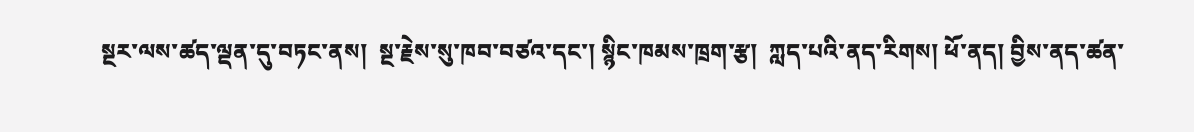སྔར་ལས་ཚད་ལྡན་དུ་བཏང་ནས།  སྔ་རྗེས་སུ་ཁབ་བཙའ་དང་། སྙིང་ཁམས་ཁྲག་རྩ།  ཀླད་པའི་ནད་རིགས། ཕོ་ནད། བྱིས་ནད་ཚན་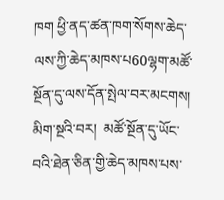ཁག ཕྱི་ནད་ཚན་ཁག་སོགས་ཆེད་ལས་ཀྱི་ཆེད་མཁས་པ60ལྷག་མཚོ་སྔོན་དུ་ལས་དོན་སྤེལ་བར་མངགས།   མིག་སྔའི་བར།  མཚོ་སྔོན་དུ་ཡོང་བའི་ཐེན་ཅིན་གྱི་ཆེད་མཁས་པས་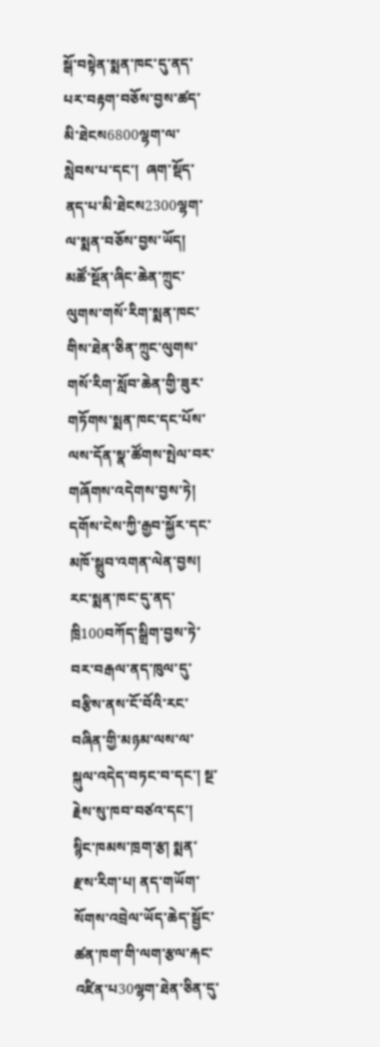སྒོ་བསྟེན་སྨན་ཁང་དུ་ནད་པར་བརྟག་བཅོས་བྱས་ཚད་མི་ཐེངས6800ལྷག་ལ་སླེབས་པ་དང་།  ཞག་སྡོད་ནད་པ་མི་ཐེངས2300ལྷག་ལ་སྨན་བཅོས་བྱས་ཡོད།
མཚོ་སྔོན་ཞིང་ཆེན་ཀྲུང་ལུགས་གསོ་རིག་སྨན་ཁང་གིས་ཐེན་ཅིན་ཀྲུང་ལུགས་གསོ་རིག་སློབ་ཆེན་གྱི་ཟུར་གཏོགས་སྨན་ཁང་དང་པོས་ལས་དོན་སྣ་ཚོགས་སྤེལ་བར་གཞོགས་འདེགས་བྱས་ཏེ། དགོས་ངེས་ཀྱི་རྒྱབ་སྐྱོར་དང་མཁོ་སྒྲུབ་འགན་ལེན་བྱས།  རང་སྨན་ཁང་དུ་ནད་ཁྲི100བཀོད་སྒྲིག་བྱས་ཏེ་བར་བརྒལ་ནད་ཁུལ་དུ་བརྩིས་ནས་ངོ་བོའི་རང་བཞིན་གྱི་མཉམ་ལས་ལ་སྐུལ་འདེད་བཏང་བ་དང་། སྔ་རྗེས་སུ་ཁབ་བཙའ་དང་། སྙིང་ཁམས་ཁྲག་རྩ། སྨན་རྫས་རིག་པ། ནད་གཡོག་སོགས་འབྲེལ་ཡོད་ཆེད་སྦྱོང་ཚན་ཁག་གི་ལག་རྩལ་རྐང་འཛིན་པ30ལྷག་ཐེན་ཅིན་དུ་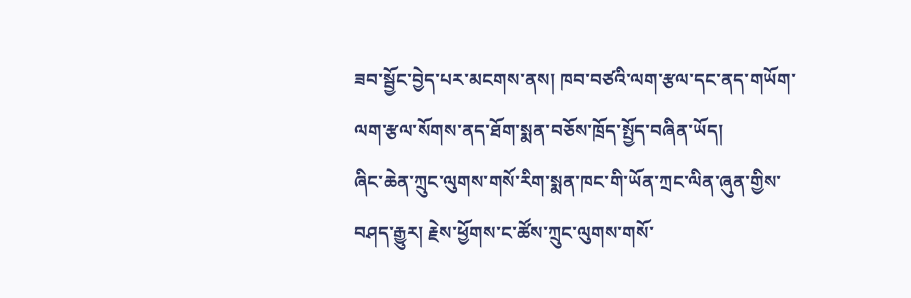ཟབ་སྦྱོང་བྱེད་པར་མངགས་ནས། ཁབ་བཙའི་ལག་རྩལ་དང་ནད་གཡོག་ལག་རྩལ་སོགས་ནད་ཐོག་སྨན་བཅོས་ཁྲོད་སྤྱོད་བཞིན་ཡོད།
ཞིང་ཆེན་ཀྲུང་ལུགས་གསོ་རིག་སྨན་ཁང་གི་ཡོན་ཀྲང་ལིན་ཞུན་གྱིས་བཤད་རྒྱུར། རྗེས་ཕྱོགས་ང་ཚོས་ཀྲུང་ལུགས་གསོ་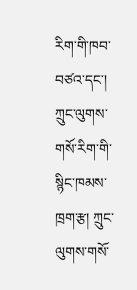རིག་གི་ཁབ་བཙའ་དང་། ཀྲུང་ལུགས་གསོ་རིག་གི་སྙིང་ཁམས་ཁྲག་རྩ། ཀྲུང་ལུགས་གསོ་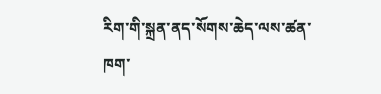རིག་གི་སྐྲན་ནད་སོགས་ཆེད་ལས་ཚན་ཁག་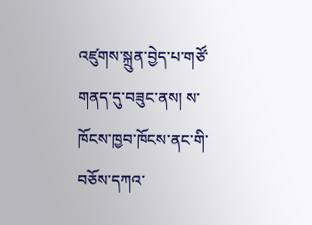འཛུགས་སྐྲུན་བྱེད་པ་གཙོ་གནད་དུ་བཟུང་ནས། ས་ཁོངས་ཁྱབ་ཁོངས་ནང་གི་བཅོས་དཀའ་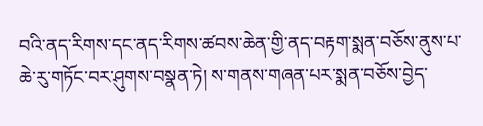བའི་ནད་རིགས་དང་ནད་རིགས་ཚབས་ཆེན་གྱི་ནད་བརྟག་སྨན་བཅོས་ནུས་པ་ཆེ་རུ་གཏོང་བར་ཤུགས་བསྣན་ཏེ། ས་གནས་གཞན་པར་སྨན་བཅོས་བྱེད་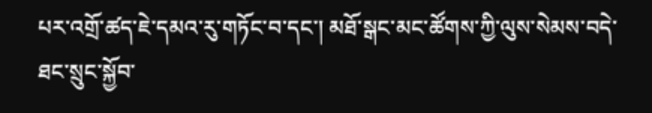པར་འགྲོ་ཚད་ཇེ་དམའ་རུ་གཏོང་བ་དང་། མཐོ་སྒང་མང་ཚོགས་ཀྱི་ལུས་སེམས་བདེ་ཐང་སྲུང་སྐྱོབ་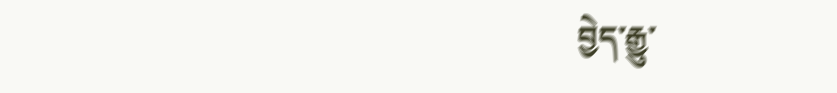བྱེད་རྒྱུ་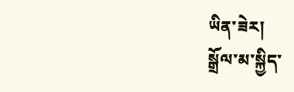ཡིན་ཟེར།
སྒྲོལ་མ་སྐྱིད་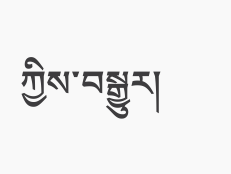ཀྱིས་བསྒྱུར།